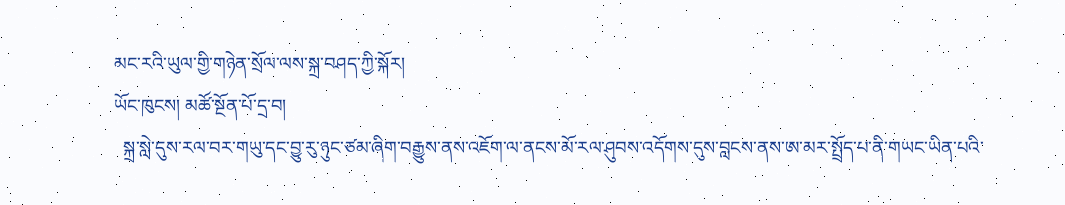མང་རའི་ཡུལ་གྱི་གཉེན་སྲོལ་ལས་སྐྲ་བཤད་ཀྱི་སྐོར།
ཡོང་ཁུངས། མཚོ་སྔོན་པོ་དྲ་བ།
  སྐྲ་སླེ་དུས་རལ་བར་གཡུ་དང་བྱུ་རུ་ཉུང་ཙམ་ཞིག་བརྒྱུས་ནས་འཇོག་ལ་ནངས་མོ་རལ་ཤུབས་འདོགས་དུས་བླངས་ནས་ཨ་མར་སྤྲོད་པ་ནི་གཡང་ཡིན་པའི་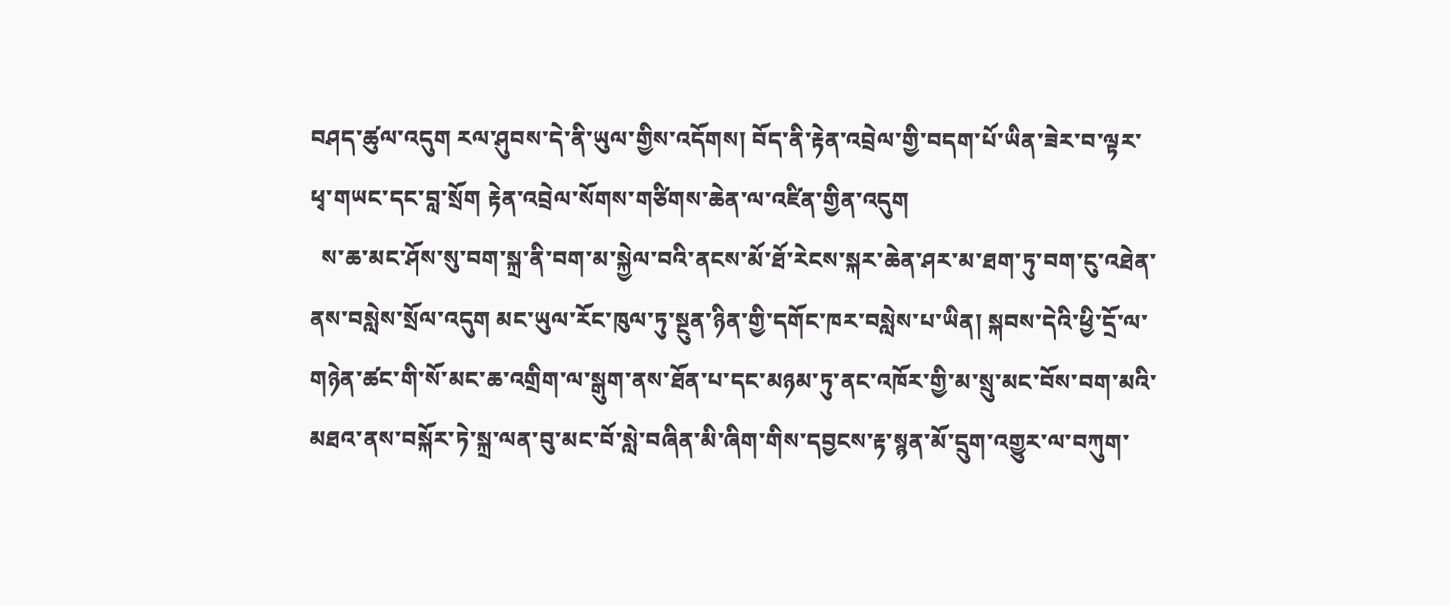བཤད་ཚུལ་འདུག རལ་ཤུབས་དེ་ནི་ཡུལ་གྱིས་འདོགས། བོད་ནི་རྟེན་འབྲེལ་གྱི་བདག་པོ་ཡིན་ཟེར་བ་ལྟར་ཕྭ་གཡང་དང་བླ་སྲོག རྟེན་འབྲེལ་སོགས་གཙིགས་ཆེན་ལ་འཛིན་གྱིན་འདུག
  ས་ཆ་མང་ཤོས་སུ་བག་སྐྲ་ནི་བག་མ་སྐྱེལ་བའི་ནངས་མོ་ཐོ་རེངས་སྐར་ཆེན་ཤར་མ་ཐག་ཏུ་བག་ངུ་འཐེན་ནས་བསླེས་སྲོལ་འདུག མང་ཡུལ་རོང་ཁུལ་ཏུ་སྔུན་ཉིན་གྱི་དགོང་ཁར་བསླེས་པ་ཡིན། སྐབས་དེའི་ཕྱི་དྲོ་ལ་གཉེན་ཚང་གི་སོ་མང་ཆ་འགྲིག་ལ་སྒུག་ནས་ཐོན་པ་དང་མཉམ་ཏུ་ནང་འཁོར་གྱི་མ་སྲུ་མང་བོས་བག་མའི་མཐའ་ནས་བསྐོར་ཏེ་སྐྲ་ལན་བུ་མང་བོ་སླེ་བཞིན་མི་ཞིག་གིས་དབྱངས་རྟ་སྙན་མོ་དྲུག་འགྱུར་ལ་བཀུག་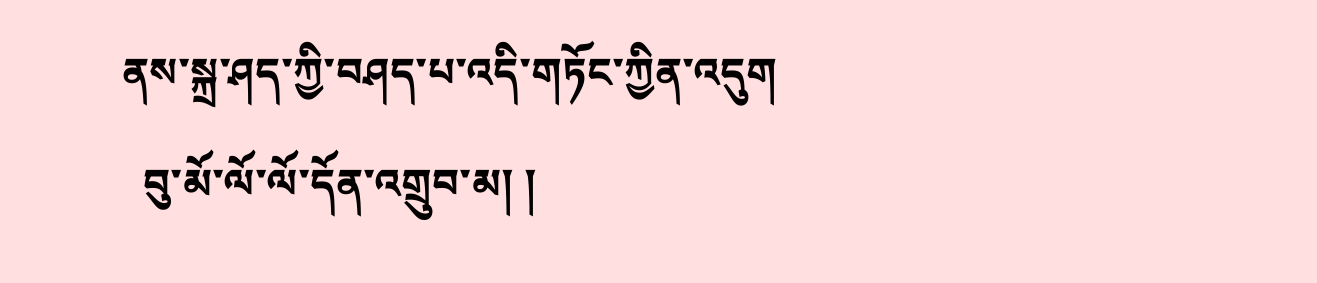ནས་སྐྲ་ཤད་ཀྱི་བཤད་པ་འདི་གཏོང་ཀྱིན་འདུག
  བུ་མོ་ལོ་ལོ་དོན་འགྲུབ་མ། །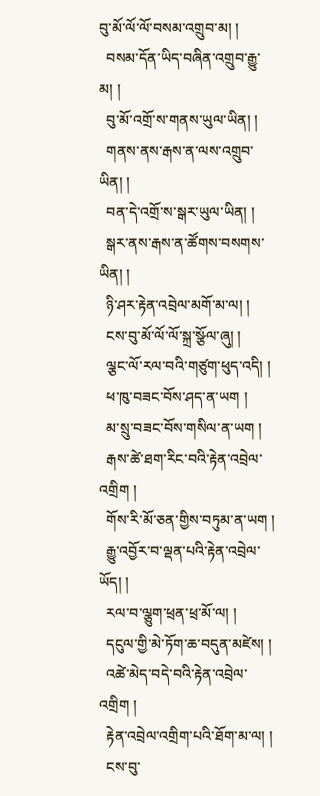བུ་མོ་ལོ་ལོ་བསམ་འགྲུབ་མ། །
  བསམ་དོན་ཡིད་བཞིན་འགྲུབ་རྒྱུ་མ། །
  བུ་མོ་འགྲོ་ས་གནས་ཡུལ་ཡིན། །
  གནས་ནས་རྒས་ན་ལས་འགྲུབ་ཡིན། །
  བན་དེ་འགྲོ་ས་སྒར་ཡུལ་ཡིན། །
  སྒར་ནས་རྒས་ན་ཚོགས་བསགས་ཡིན། །
  ཉི་ཤར་རྟེན་འབྲེལ་མགོ་མ་ལ། །
  ངས་བུ་མོ་ལོ་ལོ་སྐྲ་སྩོལ་ཞུ། །
  ལྕང་ལོ་རལ་བའི་གཙུག་ཕུད་འདི། །
  ཕ་ཁུ་བཟང་བོས་ཤད་ན་ཡག །
  མ་སྲུ་བཟང་བོས་གསིལ་ན་ཡག །
  རྒས་ཚེ་ཐག་རིང་བའི་རྟེན་འབྲེལ་འགྲིག །
  གོས་རི་མོ་ཅན་གྱིས་བཏུམ་ན་ཡག །
  རྒྱུ་འབྱོར་བ་ལྡན་པའི་རྟེན་འབྲེལ་ཡོད། །
  རལ་བ་ལྕུག་ཕྲན་ཕྲ་མོ་ལ། །
  དངུལ་གྱི་མེ་ཏོག་ཆ་བདུན་མཛེས། །
  འཚེ་མེད་བདེ་བའི་རྟེན་འབྲེལ་འགྲིག །
  རྟེན་འབྲེལ་འགྲིག་པའི་ཐོག་མ་ལ། །
  ངས་བུ་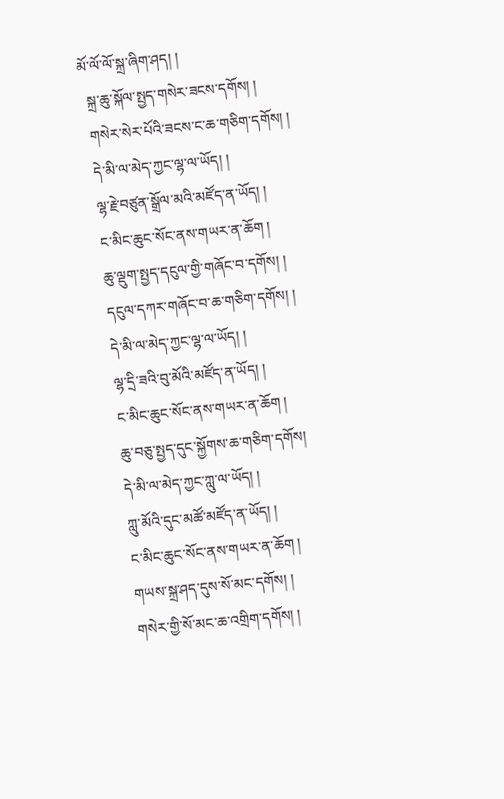མོ་ལོ་ལོ་སྐྲ་ཞིག་ཤད། །
  སྐྲ་ཆུ་སྐོལ་སྤྱད་གསེར་ཟངས་དགོས། །
  གསེར་སེར་པོའི་ཟངས་ང་ཆ་གཅིག་དགོས། །
  དེ་མི་ལ་མེད་ཀྱང་ལྷ་ལ་ཡོད། །
  ལྷ་རྗེ་བཙུན་སྒྲོལ་མའི་མཛོད་ན་ཡོད། །
  ང་མིང་ཆུང་སོང་ནས་གཡར་ན་ཆོག །
  ཆུ་ལྡུག་སྤྱད་དངུལ་གྱི་གཞོང་བ་དགོས། །
  དངུལ་དཀར་གཞོང་བ་ཆ་གཅིག་དགོས། །
  དེ་མི་ལ་མེད་ཀྱང་ལྷ་ལ་ཡོད། །
  ལྷ་དྲི་ཟའི་བུ་མོའི་མཛོད་ན་ཡོད། །
  ང་མིང་ཆུང་སོང་ནས་གཡར་ན་ཆོག །
  ཆུ་བཅུ་སྤྱད་དུང་སྐྱོགས་ཆ་གཅིག་དགོས།
  དེ་མི་ལ་མེད་ཀྱང་ཀླུ་ལ་ཡོད། །
  ཀླུ་མོའི་དུང་མཚོ་མཛོད་ན་ཡོད། །
  ང་མིང་ཆུང་སོང་ནས་གཡར་ན་ཆོག །
  གཡས་སྐྲ་ཤད་དུས་སོ་མང་དགོས། །
  གསེར་གྱི་སོ་མང་ཆ་འགྲིག་དགོས། །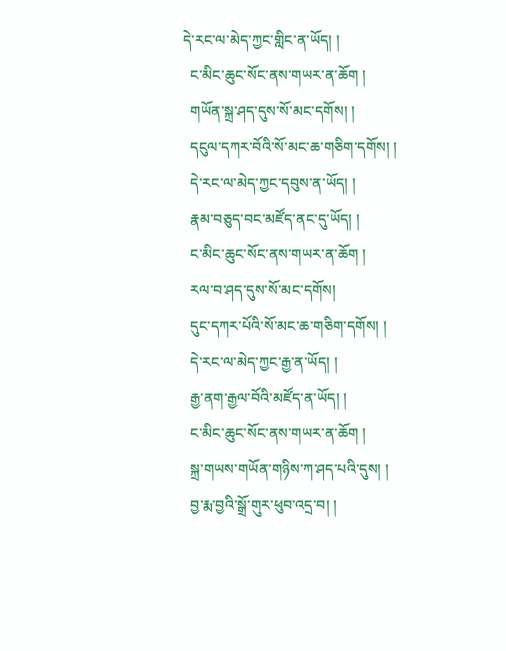དེ་རང་ལ་མེད་ཀྱང་གླིང་ན་ཡོད། །
  ང་མིང་ཆུང་སོང་ནས་གཡར་ན་ཆོག །
  གཡོན་སྐྲ་ཤད་དུས་སོ་མང་དགོས། །
  དངུལ་དཀར་བོའི་སོ་མང་ཆ་གཅིག་དགོས། །
  དེ་རང་ལ་མེད་ཀྱང་དབུས་ན་ཡོད། །
  རྣམ་བཅུད་བང་མཛོད་ནང་དུ་ཡོད། །
  ང་མིང་ཆུང་སོང་ནས་གཡར་ན་ཆོག །
  རལ་བ་ཤད་དུས་སོ་མང་དགོས།
  དུང་དཀར་པོའི་སོ་མང་ཆ་གཅིག་དགོས། །
  དེ་རང་ལ་མེད་ཀྱང་རྒྱ་ན་ཡོད། །
  རྒྱ་ནག་རྒྱལ་བོའི་མཛོད་ན་ཡོད། །
  ང་མིང་ཆུང་སོང་ནས་གཡར་ན་ཆོག །
  སྐྲ་གཡས་གཡོན་གཉིས་ཀ་ཤད་པའི་དུས། །
  བྱ་རྨ་བྱའི་སྒྲོ་གུར་ཕུབ་འདྲ་བ། །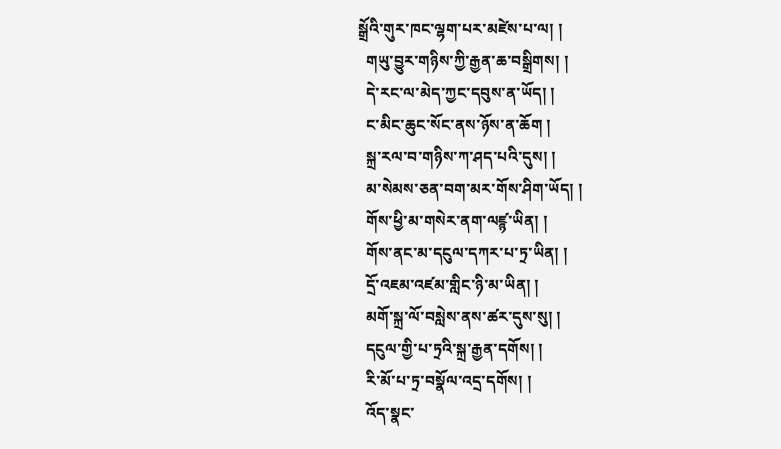སྒྲོའི་གུར་ཁང་ལྷག་པར་མཛེས་པ་ལ། །
  གཡུ་བྱུར་གཉིས་ཀྱི་རྒྱན་ཆ་བསྒྲིགས། །
  དེ་རང་ལ་མེད་ཀྱང་དབུས་ན་ཡོད། །
  ང་མིང་ཆུང་སོང་ནས་ཉོས་ན་ཆོག །
  སྐྲ་རལ་བ་གཉིས་ཀ་ཤད་པའི་དུས། །
  མ་སེམས་ཅན་བག་མར་གོས་ཤིག་ཡོད། །
  གོས་ཕྱི་མ་གསེར་ནག་ལཛྙ་ཡིན། །
  གོས་ནང་མ་དངུལ་དཀར་པ་ཏྲ་ཡིན། །
  དྲོ་འཇམ་འཛམ་གླིང་ཉི་མ་ཡིན། །
  མགོ་སྐྲ་ལོ་བསླེས་ནས་ཚར་དུས་སུ། །
  དངུལ་གྱི་པ་ཏྲའི་སྐྲ་རྒྱན་དགོས། །
  རི་མོ་པ་ཏྲ་བསྣོལ་འདྲ་དགོས། །
  འོད་སྣང་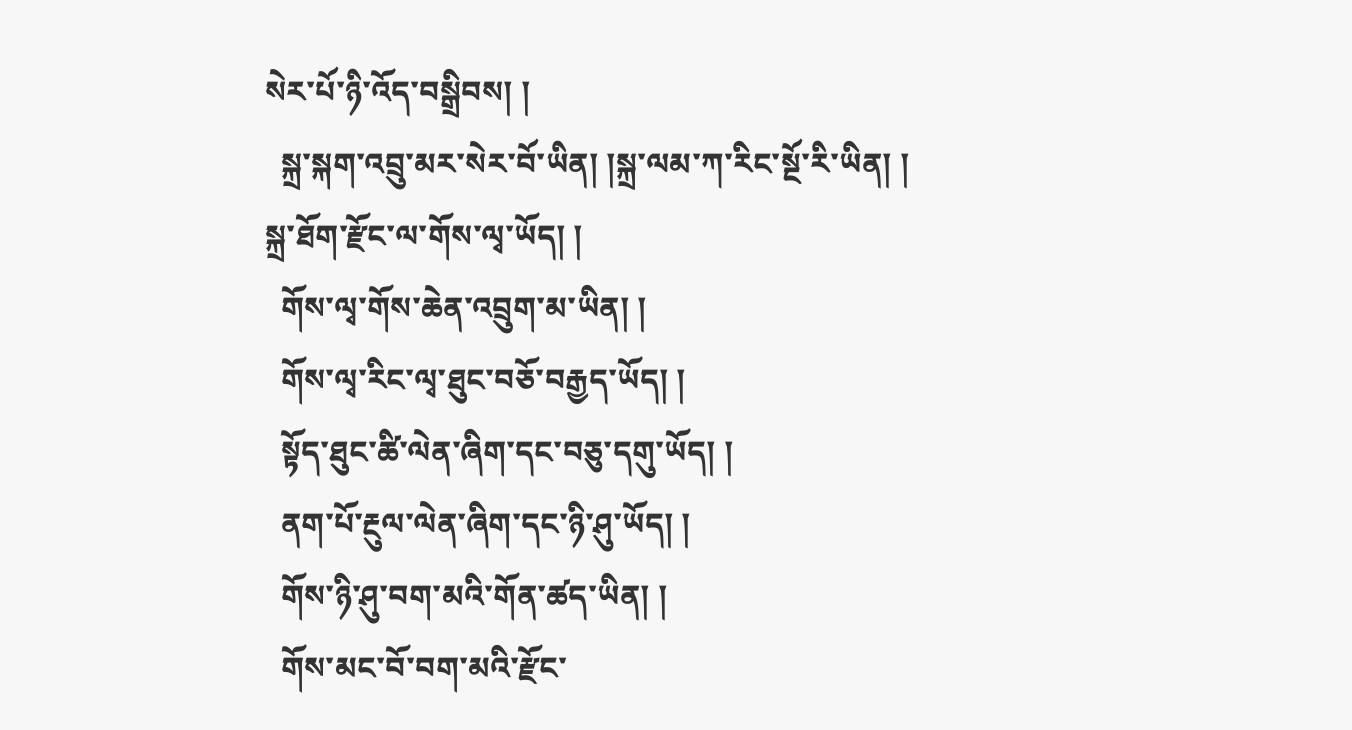སེར་པོ་ཉི་འོད་བསྒྲིབས། །
  སྐྲ་སྐག་འབྲུ་མར་སེར་བོ་ཡིན། །སྐྲ་ལམ་ཀ་རིང་སྔོ་རི་ཡིན། །
སྐྲ་ཐོག་རྫོང་ལ་གོས་ལྭ་ཡོད། །
  གོས་ལྭ་གོས་ཆེན་འབྲུག་མ་ཡིན། །
  གོས་ལྭ་རིང་ལྭ་ཐུང་བཅོ་བརྒྱད་ཡོད། །
  སྟོད་ཐུང་ཚི་ལེན་ཞིག་དང་བཅུ་དགུ་ཡོད། །
  ནག་པོ་རྔུལ་ལེན་ཞིག་དང་ཉི་ཤུ་ཡོད། །
  གོས་ཉི་ཤུ་བག་མའི་གོན་ཚད་ཡིན། །
  གོས་མང་བོ་བག་མའི་རྫོང་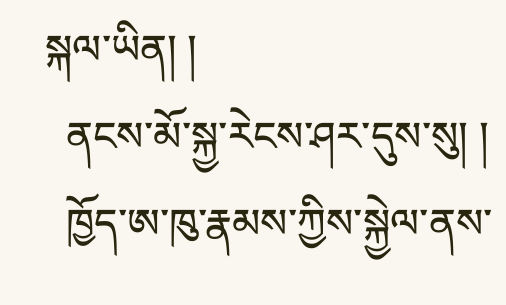སྐལ་ཡིན། །
  ནངས་མོ་སྐྱ་རེངས་ཤར་དུས་སུ། །
  ཁྱོད་ཨ་ཁུ་རྣམས་ཀྱིས་སྐྱེལ་ནས་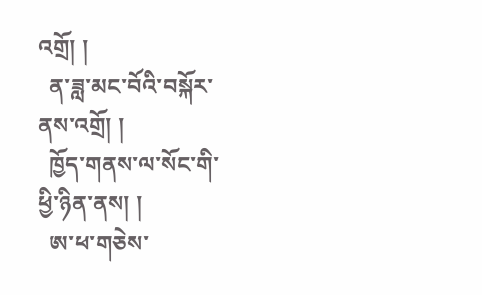འགྲོ། །
  ན་ཟླ་མང་བོའི་བསྐོར་ནས་འགྲོ། །
  ཁྱོད་གནས་ལ་སོང་གི་ཕྱི་ཉིན་ནས། །
  ཨ་ཕ་གཅེས་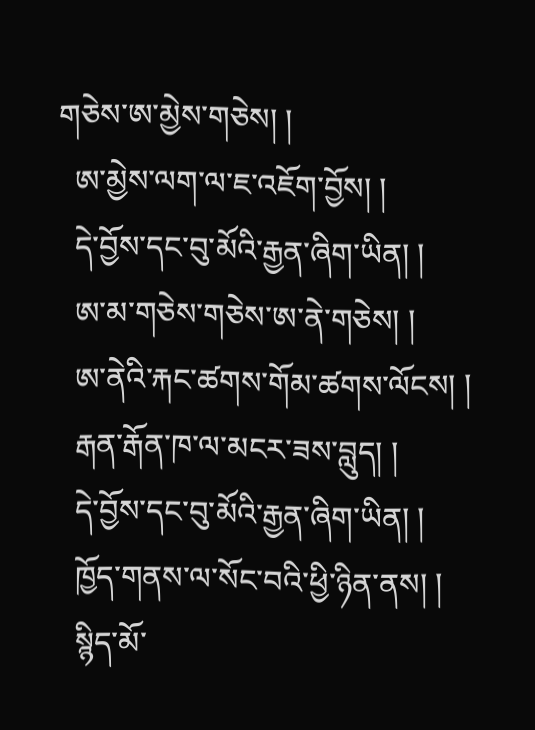གཅེས་ཨ་མྱེས་གཅེས། །
  ཨ་མྱེས་ལག་ལ་ཇ་འཇོག་བྱོས། །
  དེ་བྱོས་དང་བུ་མོའི་རྒྱན་ཞིག་ཡིན། །
  ཨ་མ་གཅེས་གཅེས་ཨ་ནེ་གཅེས། །
  ཨ་ནེའི་རྐང་ཚགས་གོམ་ཚགས་ལོངས། །
  རྒན་རྒོན་ཁ་ལ་མངར་ཟས་བླུད། །
  དེ་བྱོས་དང་བུ་མོའི་རྒྱན་ཞིག་ཡིན། །
  ཁྱོད་གནས་ལ་སོང་བའི་ཕྱི་ཉིན་ནས། །
  སྙིད་མོ་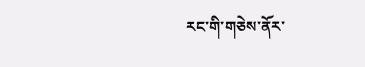རང་གི་གཅེས་ནོར་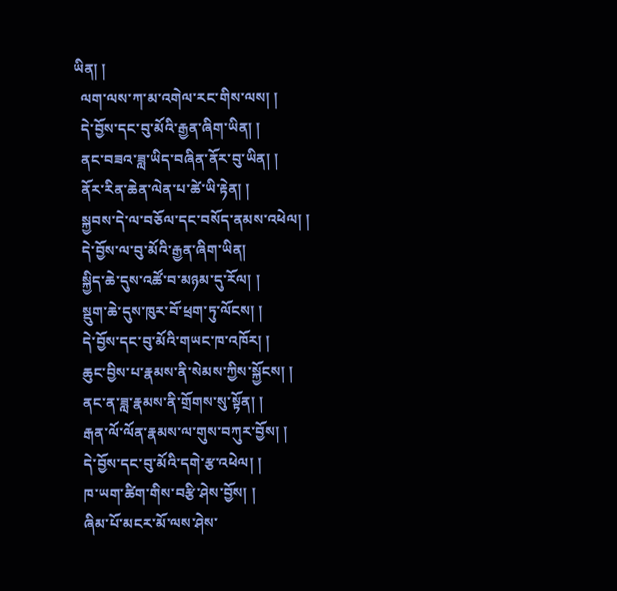ཡིན། །
  ལག་ལས་ཀ་མ་འགེལ་རང་གིས་ལས། །
  དེ་བྱོས་དང་བུ་མོའི་རྒྱན་ཞིག་ཡིན། །
  ནང་བཟའ་ཟླ་ཡིད་བཞིན་ནོར་བུ་ཡིན། །
  ནོར་རིན་ཆེན་ལེན་པ་ཚེ་ཡི་རྟེན། །
  སྐྱབས་དེ་ལ་བཅོལ་དང་བསོད་ནམས་འཕེལ། །
  དེ་བྱོས་ལ་བུ་མོའི་རྒྱན་ཞིག་ཡིན།
  སྐྱིད་ཆེ་དུས་འཚོ་བ་མཉམ་དུ་རོལ། །
  སྡུག་ཆེ་དུས་ཁུར་བོ་ཕྲག་ཏུ་ལོངས། །
  དེ་བྱོས་དང་བུ་མོའི་གཡང་ཁ་འཁོར། །
  ཆུང་བྱིས་པ་རྣམས་ནི་སེམས་ཀྱིས་སྐྱོངས། །
  ནང་ན་ཟླ་རྣམས་ནི་གྲོགས་སུ་སྟོན། །
  རྒན་ལོ་ལོན་རྣམས་ལ་གུས་བཀུར་བྱོས། །
  དེ་བྱོས་དང་བུ་མོའི་དགེ་རྩ་འཕེལ། །
  ཁ་ཡག་ཚིག་གིས་བརྩི་ཤེས་བྱོས། །
  ཞིམ་པོ་མངར་མོ་ལས་ཤེས་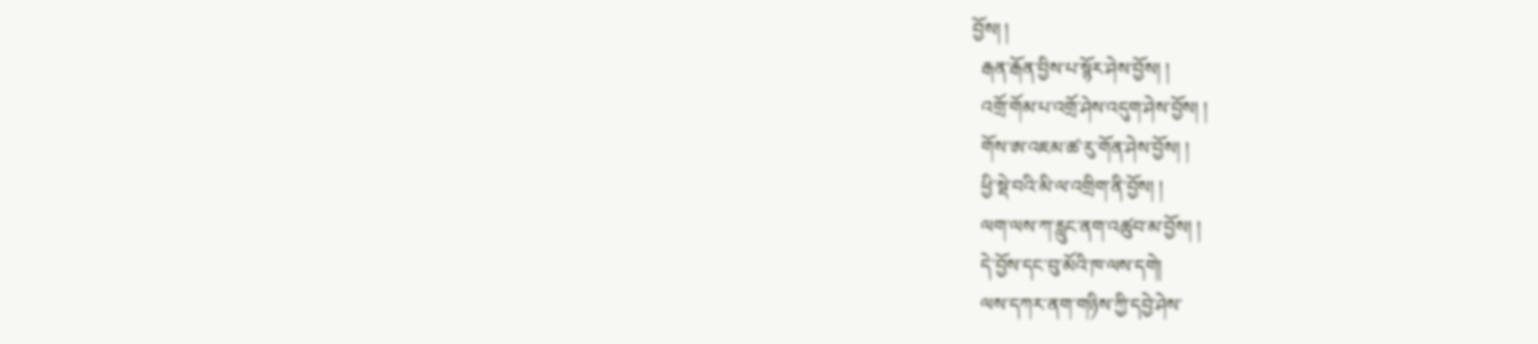བྱོས། །
  རྒན་རྒོན་བྱིས་པ་སྙོར་ཤེས་བྱོས། །
  འགྲོ་གོམ་པ་འགྲོ་ཤེས་འདུག་ཤེས་བྱོས། །
  གོས་ཨ་འཇམ་ཚ་རུ་གོན་ཤེས་བྱོས། །
  ཕྱི་སྡེ་བའི་མི་ལ་འགྲིག་ནི་བྱོས། །
  ལག་ལས་ཀ་རླུང་ནག་འཚུབ་མ་བྱོས། །
  དེ་བྱོས་དང་བུ་མོའི་ཁ་ལས་དགེ།
  ལས་དཀར་ནག་གཉིས་ཀྱི་དབྱེ་ཤེས་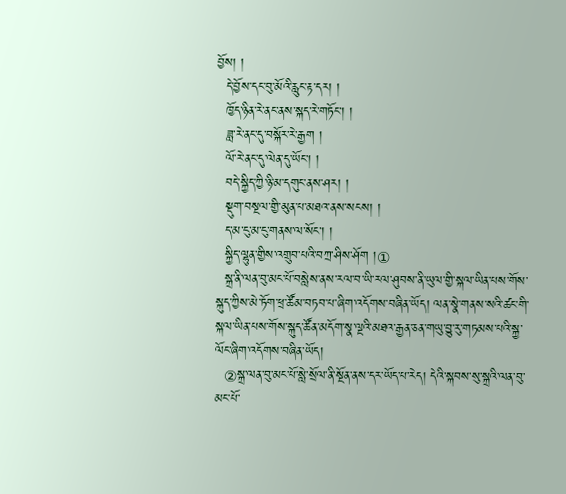བྱོས། །
  དེ་བྱོས་དང་བུ་མོའི་རླུང་རྟ་དར། །
  ཁྱོད་ཉིན་རེ་ནང་ནས་སྐད་རེ་གཏོང་། །
  ཟླ་རེ་ནང་དུ་བསྐོར་རེ་རྒྱག །
  ལོ་རེ་ནང་དུ་ལེན་དུ་ཡོང་། །
  བདེ་སྐྱིད་ཀྱི་ཉི་མ་དགུང་ནས་ཤར། །
  སྡུག་བསྔལ་གྱི་མུན་པ་མཐའ་ནས་སངས། །
  ད་མ་ངུ་མ་ངུ་གནས་ལ་སོང་། །
  སྐྱིད་ལྷུན་གྱིས་འགྲུབ་པའི་བཀྲ་ཤིས་ཤོག །①
  སྐྲ་ནི་ལན་བུ་མང་པོ་བསླེས་ནས་རལ་བ་ཡི་རལ་ཤུབས་ནི་ཡུལ་གྱི་སྐལ་ཡིན་པས་གོས་སྐུད་ཀྱིས་མེ་ཏོག་ཕྲ་ཚོམ་བཏབ་པ་ཞིག་འདོགས་བཞིན་ཡོད། ལན་སྣེ་གནས་སའི་ཚང་གི་སྐལ་ཡིན་པས་གོས་སྐུད་ཚོན་མདོག་སྣ་ལྔའི་མཐའ་རྒྱན་ཅན་གཡུ་བྱུ་རུ་གཏམས་པའི་སྐྱ་ལོང་ཞིག་འདོགས་བཞིན་ཡོད།
  ②སྐྲ་ལན་བུ་མང་པོ་སླེ་སྲོལ་ནི་སྔོན་ནས་དར་ཡོད་པ་རེད། དེའི་སྐབས་སུ་སྐྲའི་ལན་བུ་མང་པོ་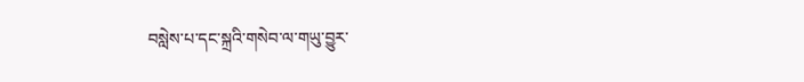བསླེས་པ་དང་སྐྲའི་གསེབ་ལ་གཡུ་བྱུར་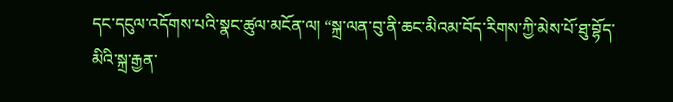དང་དངུལ་འདོགས་པའི་སྣང་ཚུལ་མངོན་ལ། “སྐྲ་ལན་བུ་ནི་ཆང་མིའམ་བོད་རིགས་ཀྱི་མེས་པོ་ཐུ་བྷོད་མིའི་སྐྲ་རྒྱན་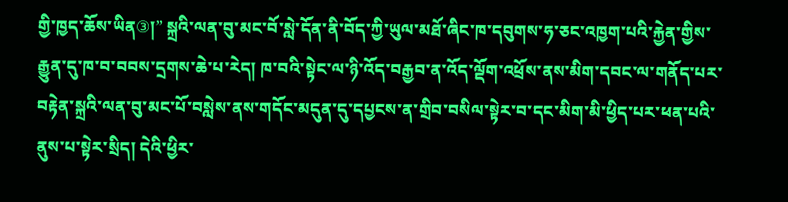གྱི་ཁྱད་ཆོས་ཡིན③།” སྐྲའི་ལན་བུ་མང་བོ་སླེ་དོན་ནི་བོད་ཀྱི་ཡུལ་མཐོ་ཞིང་ཁ་དབུགས་ཧ་ཅང་འཁྱག་པའི་རྐྱེན་གྱིས་རྒྱུན་དུ་ཁ་བ་བབས་དྲགས་ཆེ་པ་རེད། ཁ་བའི་སྟེང་ལ་ཉི་འོད་བརྒྱབ་ན་འོད་ལྡོག་འཕྲོས་ནས་མིག་དབང་ལ་གནོད་པར་བརྟེན་སྐྲའི་ལན་བུ་མང་པོ་བསླེས་ནས་གདོང་མདུན་དུ་དཔྱངས་ན་གྲིབ་བསིལ་སྟེར་བ་དང་མིག་མི་ཕྱིད་པར་ཕན་པའི་ནུས་པ་སྟེར་སྲིད། དེའི་ཕྱིར་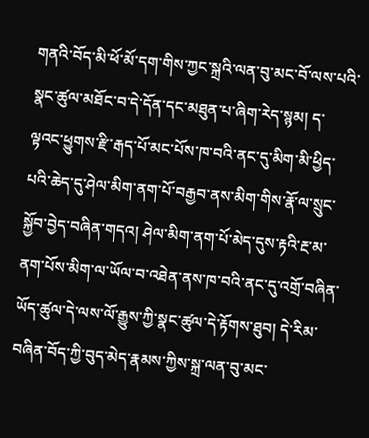གནའི་བོད་མི་ཕོ་མོ་དག་གིས་ཀྱང་སྐྲའི་ལན་བུ་མང་བོ་ལས་པའི་སྣང་ཚུལ་མཐོང་བ་དེ་དོན་དང་མཐུན་པ་ཞིག་རེད་སྙམ། ད་ལྟའང་ཕྱུགས་རྫི་རྒད་པོ་མང་པོས་ཁ་བའི་ནང་དུ་མིག་མི་ཕྱིད་པའི་ཆེད་དུ་ཤེལ་མིག་ནག་པོ་བརྒྱབ་ནས་མིག་གིས་རྣོ་ལ་སྲུང་སྐྱོབ་བྱེད་བཞིན་གདའ། ཤེལ་མིག་ནག་པོ་མེད་དུས་རྟའི་རྔ་མ་ནག་པོས་མིག་ལ་ཡོལ་བ་འཐེན་ནས་ཁ་བའི་ནང་དུ་འགྲོ་བཞིན་ཡོད་ཚུལ་དེ་ལས་ལོ་རྒྱུས་ཀྱི་སྣང་ཚུལ་དེ་རྟོགས་ཐུབ། དེ་རིམ་བཞིན་བོད་ཀྱི་བུད་མེད་རྣམས་ཀྱིས་སྐྲ་ལན་བུ་མང་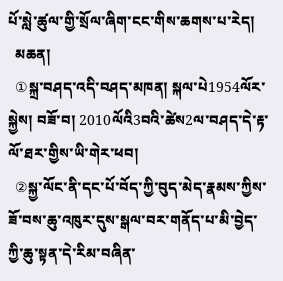པོ་སླེ་ཚུལ་གྱི་སྲོལ་ཞིག་ངང་གིས་ཆགས་པ་རེད།
  མཆན།
  ①སྐྲ་བཤད་འདི་བཤད་མཁན། སྐལ་པེ1954ལོར་སྐྱེས། བཟོ་བ། 2010ལོའི3བའི་ཚེས2ལ་བཤད་དེ་རྟ་ལོ་ཐར་གྱིས་ཡི་གེར་ཕབ།
  ②སྐྱ་ལོང་ནི་དང་པོ་བོད་ཀྱི་བུད་མེད་རྣམས་ཀྱིས་ཟོ་བས་ཆུ་འཁུར་དུས་སྒལ་བར་གནོད་པ་མི་བྱེད་ཀྱི་ཆུ་སྟན་དེ་རིམ་བཞིན་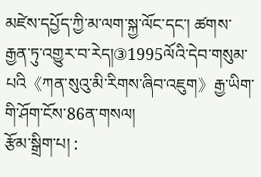མཛེས་དཔྱོད་ཀྱི་མ་ལག་སྐྱ་ལོང་དང་། ཚགས་རྒྱན་ཏུ་འགྱུར་བ་རེད།③1995ལོའི་དེབ་གསུམ་པའི《ཀན་སུའུ་མི་རིགས་ཞིབ་འཇུག》རྒྱ་ཡིག་གི་ཤོག་ངོས་86ན་གསལ།
རྩོམ་སྒྲིག་པ། :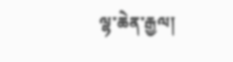ལྷ་ཆེན་རྒྱལ།